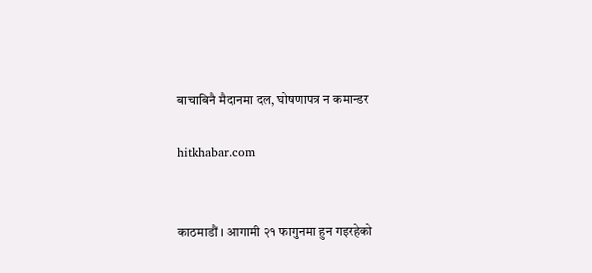बाचाबिनै मैदानमा दल, घोषणापत्र न कमान्डर

hitkhabar.com


काठमाडौं । आगामी २१ फागुनमा हुन गइरहेको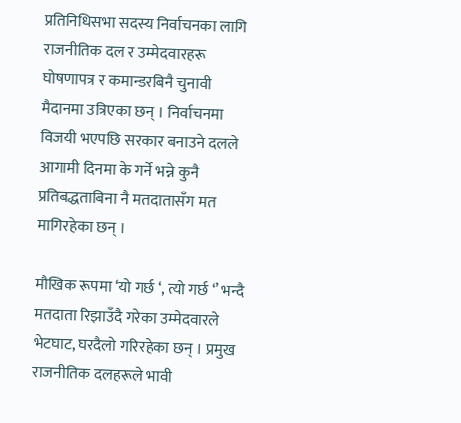प्रतिनिधिसभा सदस्य निर्वाचनका लागि राजनीतिक दल र उम्मेदवारहरू घोषणापत्र र कमान्डरबिनै चुनावी मैदानमा उत्रिएका छन् । निर्वाचनमा विजयी भएपछि सरकार बनाउने दलले आगामी दिनमा के गर्ने भन्ने कुनै प्रतिबद्धताबिना नै मतदातासँग मत मागिरहेका छन् ।

मौखिक रूपमा ‘यो गर्छ ‘, त्यो गर्छ ‘’ भन्दै मतदाता रिझाउँदै गरेका उम्मेदवारले भेटघाट, घरदैलो गरिरहेका छन् । प्रमुख राजनीतिक दलहरूले भावी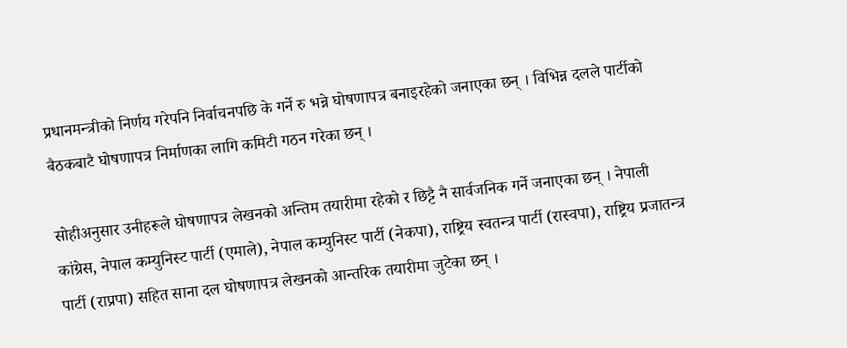प्रधानमन्त्रीको निर्णय गरेपनि निर्वाचनपछि के गर्ने रु भन्ने घोषणापत्र बनाइरहेको जनाएका छन् । विभिन्न दलले पार्टीको बैठकबाटै घोषणापत्र निर्माणका लागि कमिटी गठन गरेका छन् ।

सोहीअनुसार उनीहरूले घोषणापत्र लेखनको अन्तिम तयारीमा रहेको र छिट्टै नै सार्वजनिक गर्ने जनाएका छन् । नेपाली कांग्रेस, नेपाल कम्युनिस्ट पार्टी (एमाले), नेपाल कम्युनिस्ट पार्टी (नेकपा), राष्ट्रिय स्वतन्त्र पार्टी (रास्वपा), राष्ट्रिय प्रजातन्त्र पार्टी (राप्रपा) सहित साना दल घोषणापत्र लेखनको आन्तरिक तयारीमा जुटेका छन् ।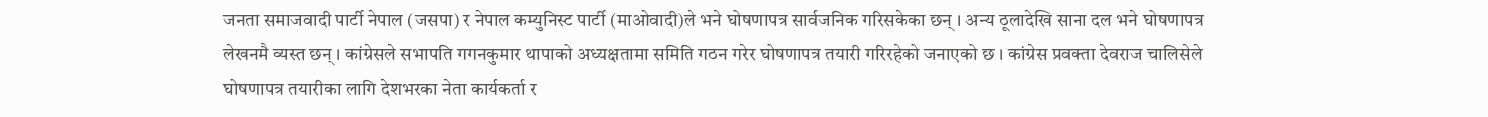जनता समाजवादी पार्टी नेपाल (जसपा) र नेपाल कम्युनिस्ट पार्टी (माओवादी)ले भने घोषणापत्र सार्वजनिक गरिसकेका छन् । अन्य ठूलादेखि साना दल भने घोषणापत्र लेखनमै व्यस्त छन् । कांग्रेसले सभापति गगनकुमार थापाको अध्यक्षतामा समिति गठन गरेर घोषणापत्र तयारी गरिरहेको जनाएको छ । कांग्रेस प्रवक्ता देवराज चालिसेले घोषणापत्र तयारीका लागि देशभरका नेता कार्यकर्ता र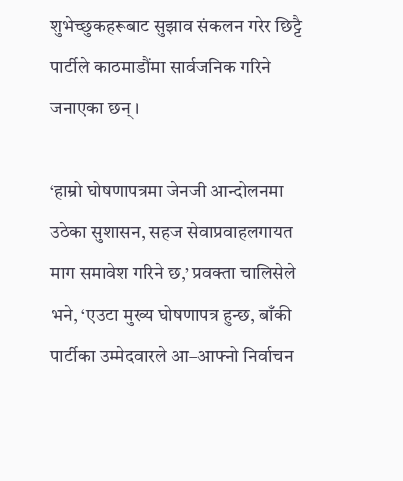शुभेच्छुकहरूबाट सुझाव संकलन गरेर छिट्टै पार्टीले काठमाडौंमा सार्वजनिक गरिने जनाएका छन् ।

‘हाम्रो घोषणापत्रमा जेनजी आन्दोलनमा उठेका सुशासन, सहज सेवाप्रवाहलगायत माग समावेश गरिने छ,’ प्रवक्ता चालिसेले भने, ‘एउटा मुख्य घोषणापत्र हुन्छ, बाँकी पार्टीका उम्मेदवारले आ–आफ्नो निर्वाचन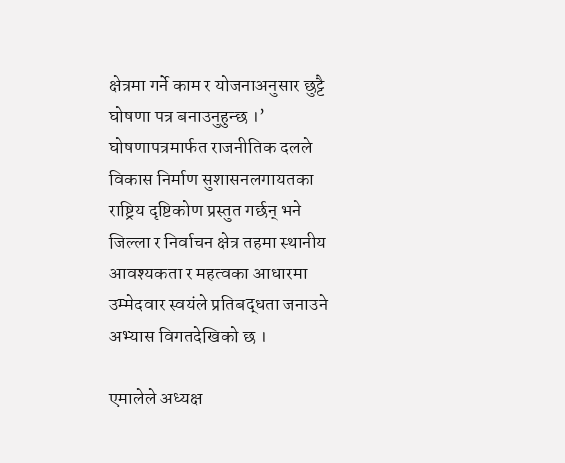क्षेत्रमा गर्ने काम र योजनाअनुसार छुट्टै घोषणा पत्र बनाउनुहुन्छ ।’ घोषणापत्रमार्फत राजनीतिक दलले विकास निर्माण सुशासनलगायतका राष्ट्रिय दृष्टिकोण प्रस्तुत गर्छन् भने जिल्ला र निर्वाचन क्षेत्र तहमा स्थानीय आवश्यकता र महत्वका आधारमा उम्मेदवार स्वयंले प्रतिबद्धता जनाउने अभ्यास विगतदेखिको छ ।

एमालेले अध्यक्ष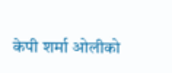केपी शर्मा ओलीको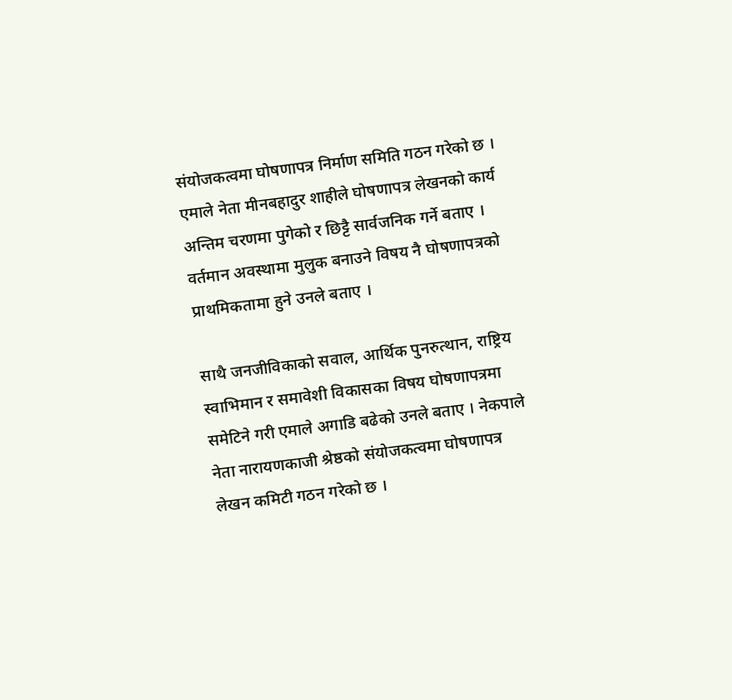संयोजकत्वमा घोषणापत्र निर्माण समिति गठन गरेको छ । एमाले नेता मीनबहादुर शाहीले घोषणापत्र लेखनको कार्य अन्तिम चरणमा पुगेको र छिट्टै सार्वजनिक गर्ने बताए । वर्तमान अवस्थामा मुलुक बनाउने विषय नै घोषणापत्रको प्राथमिकतामा हुने उनले बताए ।

साथै जनजीविकाको सवाल, आर्थिक पुनरुत्थान, राष्ट्रिय स्वाभिमान र समावेशी विकासका विषय घोषणापत्रमा समेटिने गरी एमाले अगाडि बढेको उनले बताए । नेकपाले नेता नारायणकाजी श्रेष्ठको संयोजकत्वमा घोषणापत्र लेखन कमिटी गठन गरेको छ ।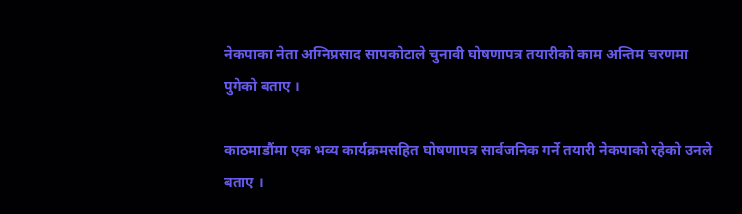नेकपाका नेता अग्निप्रसाद सापकोटाले चुनावी घोषणापत्र तयारीको काम अन्तिम चरणमा पुगेको बताए ।

काठमाडौंमा एक भव्य कार्यक्रमसहित घोषणापत्र सार्वजनिक गर्ने तयारी नेकपाको रहेको उनले बताए ।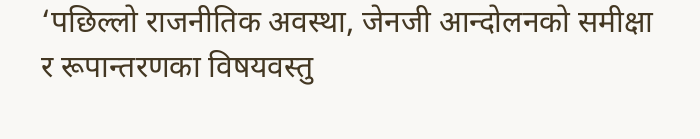‘पछिल्लो राजनीतिक अवस्था, जेनजी आन्दोलनको समीक्षा र रूपान्तरणका विषयवस्तु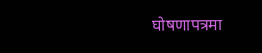घोषणापत्रमा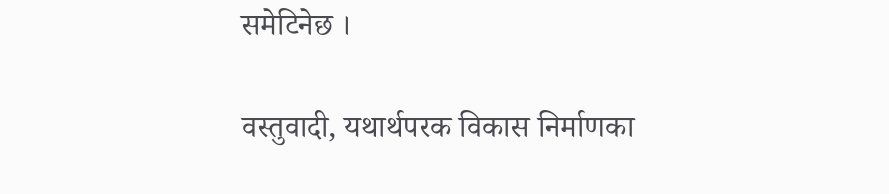समेटिनेछ ।

वस्तुवादी, यथार्थपरक विकास निर्माणका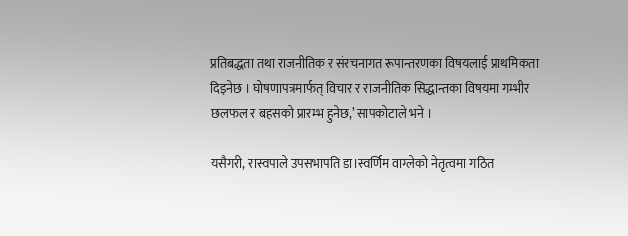प्रतिबद्धता तथा राजनीतिक र संरचनागत रूपान्तरणका विषयलाई प्राथमिकता दिइनेछ । घोषणापत्रमार्फत् विचार र राजनीतिक सिद्धान्तका विषयमा गम्भीर छलफल र बहसको प्रारम्भ हुनेछ,’ सापकोटाले भने ।

यसैगरी, रास्वपाले उपसभापति डा।स्वर्णिम वाग्लेको नेतृत्वमा गठित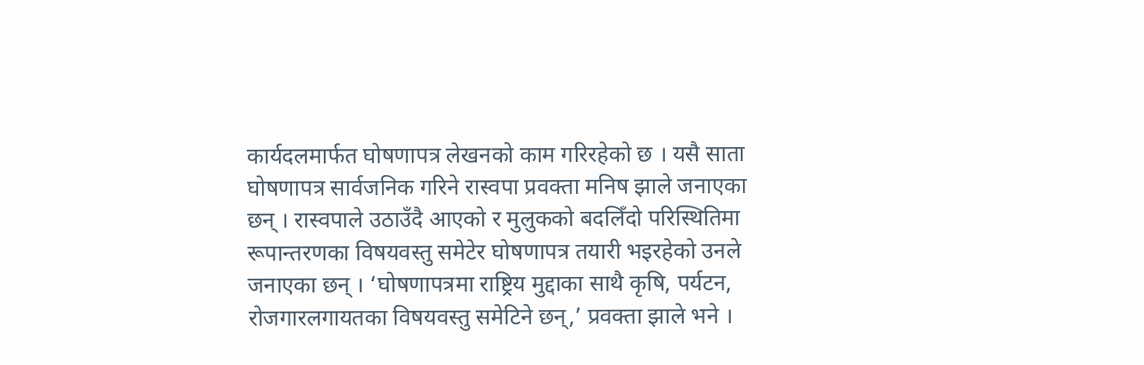कार्यदलमार्फत घोषणापत्र लेखनको काम गरिरहेको छ । यसै साता घोषणापत्र सार्वजनिक गरिने रास्वपा प्रवक्ता मनिष झाले जनाएका छन् । रास्वपाले उठाउँदै आएको र मुलुकको बदलिँदो परिस्थितिमा रूपान्तरणका विषयवस्तु समेटेर घोषणापत्र तयारी भइरहेको उनले जनाएका छन् । ‘घोषणापत्रमा राष्ट्रिय मुद्दाका साथै कृषि, पर्यटन, रोजगारलगायतका विषयवस्तु समेटिने छन्,’ प्रवक्ता झाले भने ।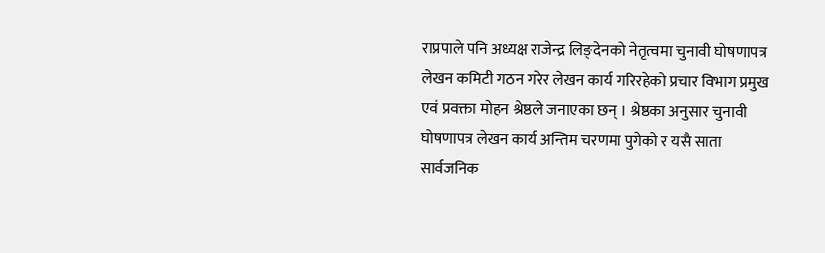राप्रपाले पनि अध्यक्ष राजेन्द्र लिङ्देनको नेतृत्वमा चुनावी घोषणापत्र लेखन कमिटी गठन गरेर लेखन कार्य गरिरहेको प्रचार विभाग प्रमुख एवं प्रवक्ता मोहन श्रेष्ठले जनाएका छन् । श्रेष्ठका अनुसार चुनावी घोषणापत्र लेखन कार्य अन्तिम चरणमा पुगेको र यसै साता सार्वजनिक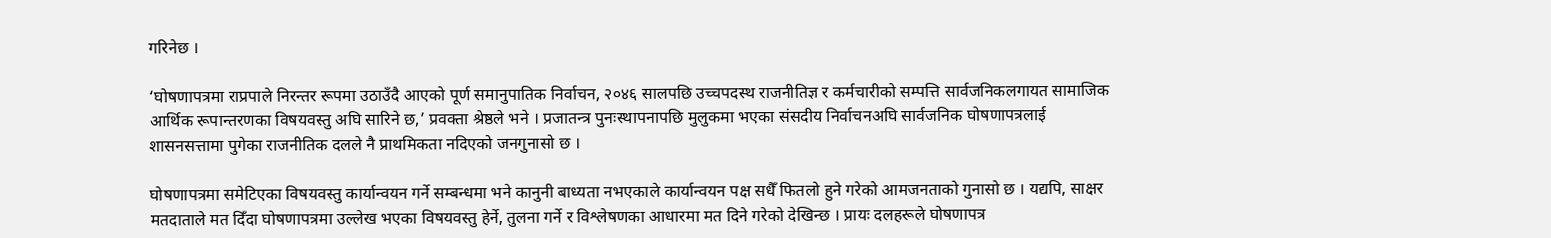गरिनेछ ।

‘घोषणापत्रमा राप्रपाले निरन्तर रूपमा उठाउँदै आएको पूर्ण समानुपातिक निर्वाचन, २०४६ सालपछि उच्चपदस्थ राजनीतिज्ञ र कर्मचारीको सम्पत्ति सार्वजनिकलगायत सामाजिक आर्थिक रूपान्तरणका विषयवस्तु अघि सारिने छ,’ प्रवक्ता श्रेष्ठले भने । प्रजातन्त्र पुनःस्थापनापछि मुलुकमा भएका संसदीय निर्वाचनअघि सार्वजनिक घोषणापत्रलाई शासनसत्तामा पुगेका राजनीतिक दलले नै प्राथमिकता नदिएको जनगुनासो छ ।

घोषणापत्रमा समेटिएका विषयवस्तु कार्यान्वयन गर्ने सम्बन्धमा भने कानुनी बाध्यता नभएकाले कार्यान्वयन पक्ष सधैँ फितलो हुने गरेको आमजनताको गुनासो छ । यद्यपि, साक्षर मतदाताले मत दिँदा घोषणापत्रमा उल्लेख भएका विषयवस्तु हेर्ने, तुलना गर्ने र विश्लेषणका आधारमा मत दिने गरेको देखिन्छ । प्रायः दलहरूले घोषणापत्र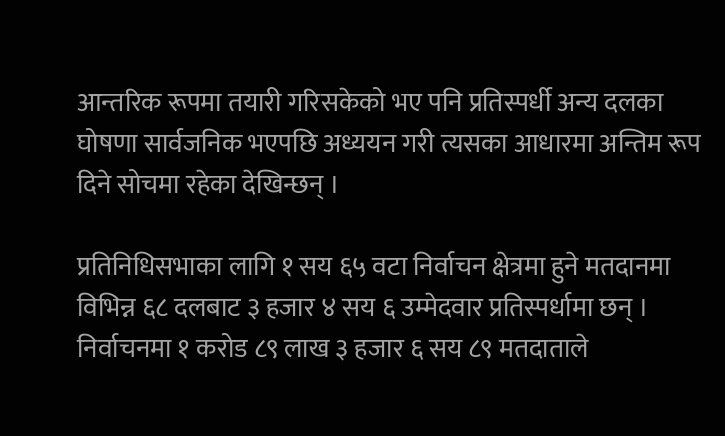आन्तरिक रूपमा तयारी गरिसकेको भए पनि प्रतिस्पर्धी अन्य दलका घोषणा सार्वजनिक भएपछि अध्ययन गरी त्यसका आधारमा अन्तिम रूप दिने सोचमा रहेका देखिन्छन् ।

प्रतिनिधिसभाका लागि १ सय ६५ वटा निर्वाचन क्षेत्रमा हुने मतदानमा विभिन्न ६८ दलबाट ३ हजार ४ सय ६ उम्मेदवार प्रतिस्पर्धामा छन् । निर्वाचनमा १ करोड ८९ लाख ३ हजार ६ सय ८९ मतदाताले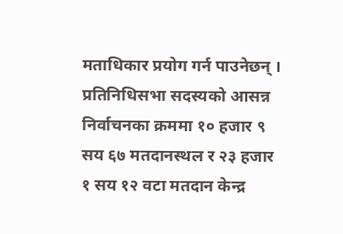मताधिकार प्रयोग गर्न पाउनेछन् । प्रतिनिधिसभा सदस्यको आसन्न निर्वाचनका क्रममा १० हजार ९ सय ६७ मतदानस्थल र २३ हजार १ सय १२ वटा मतदान केन्द्र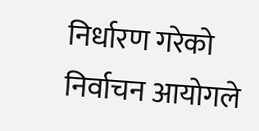निर्धारण गरेको निर्वाचन आयोगले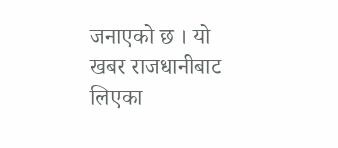जनाएको छ । यो खबर राजधानीबाट लिएका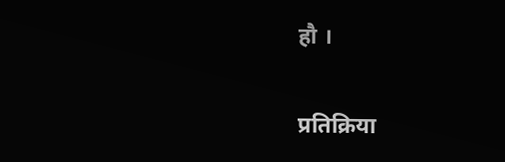हौ ।

प्रतिक्रिया